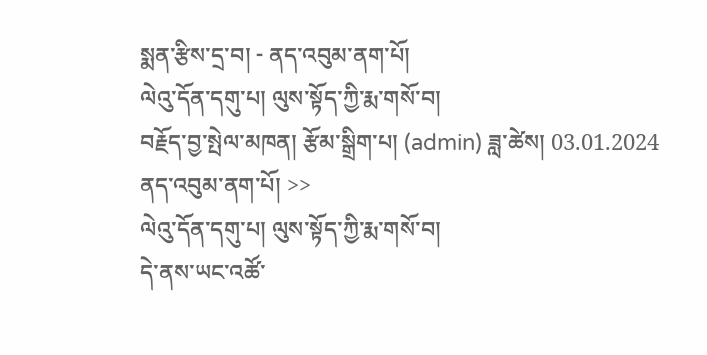སྨན་རྩིས་དྲ་བ། - ནད་འབུམ་ནག་པོ།
ལེའུ་དོན་དགུ་པ། ལུས་སྟོད་ཀྱི་རྨ་གསོ་བ།
བརྗོད་བྱ་སྤེལ་མཁན། རྩོམ་སྒྲིག་པ། (admin) ཟླ་ཚེས། 03.01.2024
ནད་འབུམ་ནག་པོ། >>
ལེའུ་དོན་དགུ་པ། ལུས་སྟོད་ཀྱི་རྨ་གསོ་བ།
དེ་ནས་ཡང་འཚོ་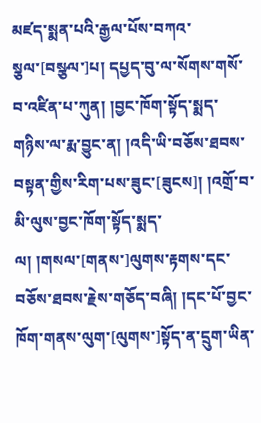མཛད་སྨན་པའི་རྒྱལ་པོས་བཀའ་སྕལ་[བསྩལ་]པ། དཔྱད་བུ་ལ་སོགས་གསོ་བ་འཛིན་པ་ཀུན། །བྱང་ཁོག་སྟོད་སྨད་གཉིས་ལ་རྨ་བྱུང་ན། །འདི་ཡི་བཅོས་ཐབས་བསྟན་གྱིས་རིག་པས་ཟུང་[ཟུངས]། །འགྲོ་བ་མི་ལུས་བྱང་ཁོག་སྟོད་སྨད་ལ། །གསལ་[གནས་]ལུགས་རྟགས་དང་བཅོས་ཐབས་རྗེས་གཅོད་བཞི། །དང་པོ་བྱང་ཁོག་གནས་ལུག་[ལུགས་]སྟོད་ན་དྲུག་ཡིན་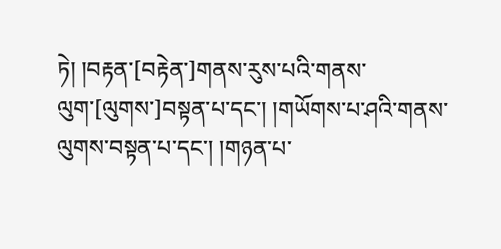ཏེ། །བརྟན་[བརྟེན་]གནས་རུས་པའི་གནས་ལུག་[ལུགས་]བསྟན་པ་དང་། །གཡོགས་པ་ཤའི་གནས་ལུགས་བསྟན་པ་དང་། །གཉན་པ་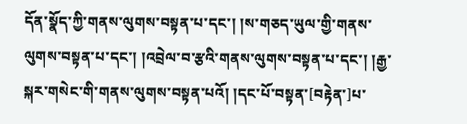དོན་སྣོད་ཀྱི་གནས་ལུགས་བསྟན་པ་དང་། །ས་གཅད་ཡུལ་གྱི་གནས་ལུགས་བསྟན་པ་དང་། །འབྲེལ་བ་རྩའི་གནས་ལུགས་བསྟན་པ་དང་། །རྒྱ་སྐར་གསེང་གི་གནས་ལུགས་བསྟན་པའོ། །དང་པོ་བསྟན་[བརྟེན་]པ་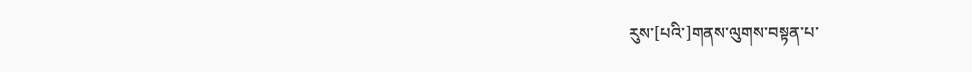རུས་[པའི་]གནས་ལུགས་བསྟན་པ་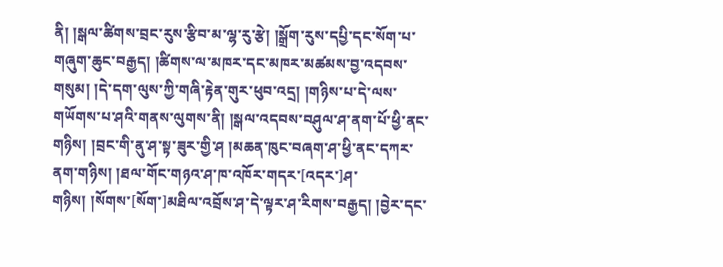ནི། །སྒལ་ཚིགས་བྲང་རུས་རྩིབ་མ་ལྷ་རུ་རྩེ། །སྒྲོག་རུས་དཔྱི་དང་སོག་པ་གཞུག་ཆུང་བརྒྱད། །ཚིགས་ལ་མཁར་དང་མཁར་མཚམས་བྱ་འདབས་གསུམ། །དེ་དག་ལུས་ཀྱི་གཞི་རྟེན་གུར་ཕུབ་འདྲ། །གཉིས་པ་དེ་ལས་གཡོགས་པ་ཤའི་གནས་ལུགས་ནི། །སྒལ་འདབས་བཤུལ་ཤ་ནག་པོ་ཕྱི་ནང་གཉིས། །བྲང་གི་ནུ་ཤ་སྟ་ཟུར་གྱི་ཤ །མཆན་ཁུང་བཞག་ཤ་ཕྱི་ནང་དཀར་ནག་གཉིས། །ཐལ་གོང་གཉའ་ཤ་ཁ་འཁོར་གདར་[འདར་]ཤ་གཉིས། །སོགས་[སོག་]མཐིལ་འབྲོས་ཤ་དེ་ལྟར་ཤ་རིགས་བརྒྱད། །བྱེར་དང་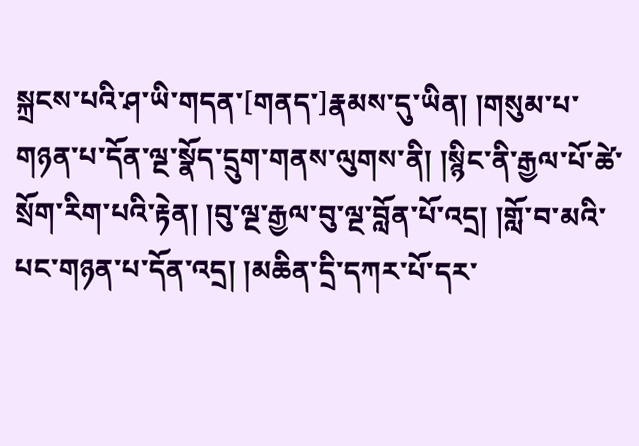སྐྲངས་པའི་ཤ་ཡི་གདན་[གནད་]རྣམས་དུ་ཡིན། །གསུམ་པ་གཉན་པ་དོན་ལྔ་སྣོད་དྲུག་གནས་ལུགས་ནི། །སྙིང་ནི་རྒྱལ་པོ་ཚེ་སྲོག་རིག་པའི་རྟེན། །བུ་ལྔ་རྒྱལ་བུ་ལྔ་བློན་པོ་འདྲ། །གློ་བ་མའི་པང་གཉན་པ་དོན་འདྲ། །མཆིན་དྲི་དཀར་པོ་དར་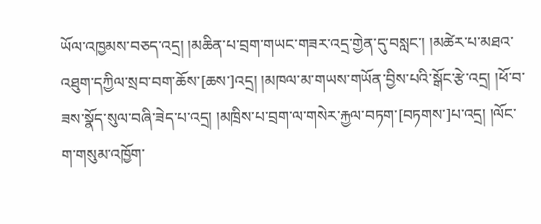ཡོལ་འཁྱམས་བཅད་འདྲ། །མཆིན་པ་བྲག་གཡང་གཟར་འདྲ་གྱེན་དུ་བསླང་། །མཚེར་པ་མཐའ་འཐུག་དཀྱིལ་སྲབ་བག་ཆོས་[ཆས་]འདྲ། །མཁལ་མ་གཡས་གཡོན་བྱིས་པའི་སྒོང་རྩེ་འདྲ། །ཕོ་བ་ཟས་སྣོད་སུལ་བཞི་ཟེད་པ་འདྲ། །མཁྲིས་པ་བྲག་ལ་གསེར་རྐྱལ་བཏག་[བཏགས་]པ་འདྲ། །ལོང་ག་གསུམ་འཁྱོག་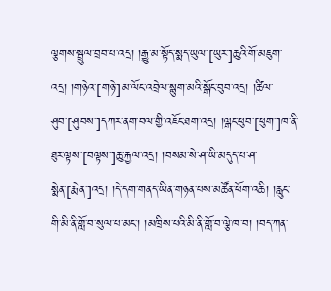ལྕགས་སྦྲུལ་བྲབ་པ་འདྲ། །རྒྱུ་མ་སྟོད་སྨད་ཡུལ་[ཡུར་]ཆུའི་གོ་མཇུག་འདྲ། །གཉེའ་[གཉེ་]མ་ལོང་འབྲེལ་སྙུག་མའི་སྒོང་བུབ་འདྲ། །ཚིལ་ཤུབ་[ཤུབས་]དཀར་ནག་བལ་གྱི་འཇོང་ཐག་འདྲ། །ལྒང་ཕུབ་[ཕུག་]ཁ་ནི་ཐུར་ལྟས་[བལྟས་]ཆུ་རྐྱལ་འདྲ། །བསམ་སེ་ཤ་ཡི་མདུད་པ་ཤ་སྨེན་[རྨེན་]འདྲ། །དེ་དག་གནད་ཡིན་གཉན་པས་མཚོན་ཕོག་འཆི། །རླུང་གི་མི་ནི་གློ་བ་སུལ་པ་མང་། །མཁྲིས་པའི་མི་ནི་གློ་བ་ལྕེ་ཁ་བ། །བད་ཀན་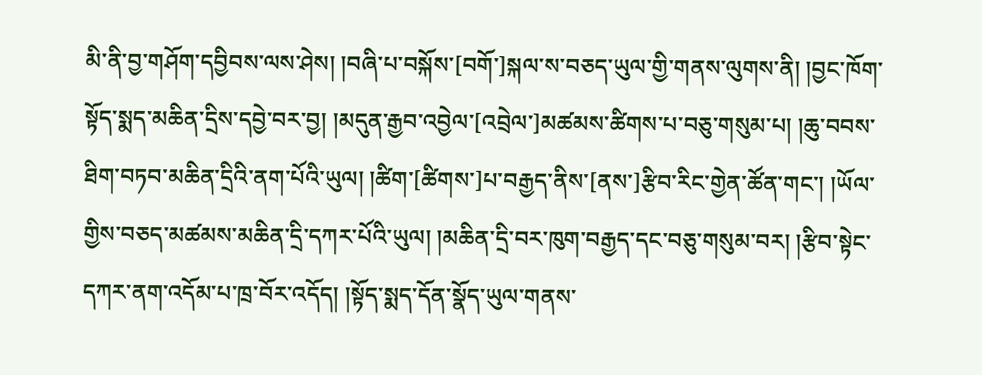མི་ནི་བྱ་གཤོག་དབྱིབས་ལས་ཤེས། །བཞི་པ་བསྐོས་[བགོ་]སྐལ་ས་བཅད་ཡུལ་གྱི་གནས་ལུགས་ནི། །བྱང་ཁོག་སྟོད་སྨད་མཆིན་དྲིས་དབྱེ་བར་བྱ། །མདུན་རྒྱབ་འབྱེལ་[འབྲེལ་]མཚམས་ཚིགས་པ་བཅུ་གསུམ་པ། །ཆུ་བབས་ཐིག་བཏབ་མཆིན་དྲིའི་ནག་པོའི་ཡུལ། །ཚིག་[ཚིགས་]པ་བརྒྱད་ནིས་[ནས་]རྩིབ་རིང་གྱེན་ཚོན་གང་། །ཡོལ་གྱིས་བཅད་མཚམས་མཆིན་དྲི་དཀར་པོའི་ཡུལ། །མཆིན་དྲི་བར་ཁུག་བརྒྱད་དང་བཅུ་གསུམ་བར། །རྩིབ་སྟེང་དཀར་ནག་འདོམ་པ་ཁྲ་བོར་འདོད། །སྟོད་སྨད་དོན་སྣོད་ཡུལ་གནས་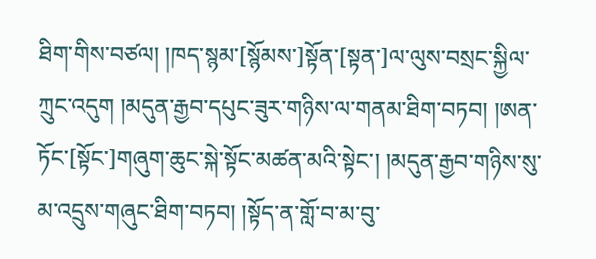ཐིག་གིས་བཙལ། །ཁད་སྙམ་[སྙོམས་]སྟོན་[སྟན་]ལ་ལུས་བསྲང་སྐྱིལ་ཀྲུང་འདུག །མདུན་རྒྱབ་དཔུང་ཟུར་གཉིས་ལ་གནམ་ཐིག་བཏབ། །ཨན་ཏོང་[སྟོང་]གཞུག་ཆུང་སྐེ་སྟོང་མཚན་མའི་སྟེང་། །མདུན་རྒྱབ་གཉིས་སུ་མ་འདྲུས་གཞུང་ཐིག་བཏབ། །སྟོད་ན་གློ་བ་མ་བུ་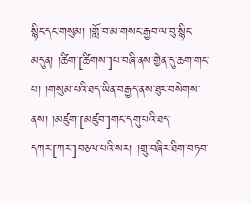སྙིང་དང་གསུམ། །གློ་བ་མ་གསང་རྒྱབ་ལ་བུ་སྙིང་མདུན། །ཚིག་[ཚིགས་]པ་བཞི་ནས་གྱེན་དུ་ཆག་གང་པ། །གསུམ་པའི་ཐད་ཡིན་བརྒྱད་ནས་ཐུར་བསེགས་ནས། །མཛུག་[མཛུབ་]གང་དགུ་པའི་ཐད་དཀར་[ཀར་]བཅལ་པའི་སར། །གྲུ་བཞིར་ཐིག་བཏབ་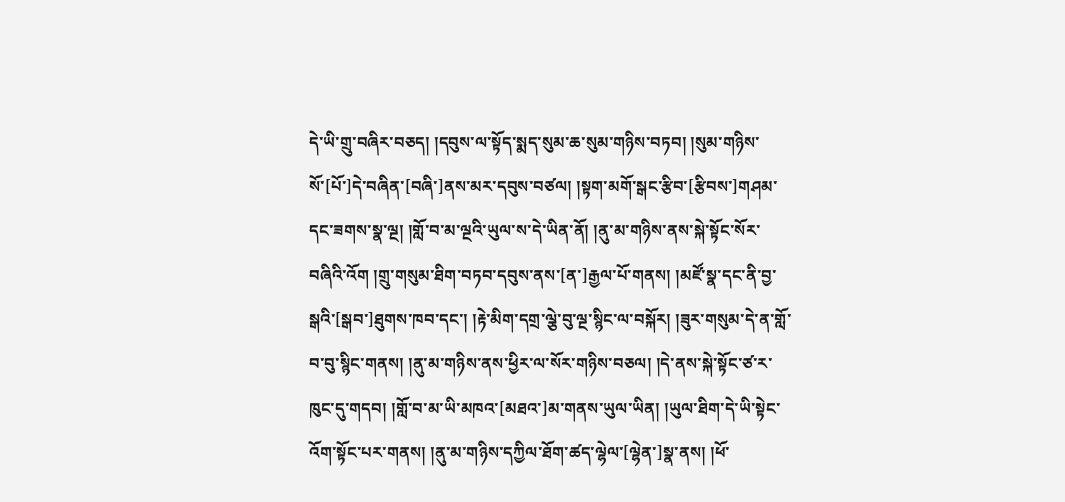དེ་ཡི་གྲུ་བཞིར་བཅད། །དབུས་ལ་སྟོད་སྨད་སུམ་ཆ་སུམ་གཉིས་བཏབ། །སུམ་གཉིས་སོ་[པོ་]དེ་བཞིན་[བཞི་]ནས་མར་དབུས་བཙལ། །སྟག་མགོ་སྒང་རྩིབ་[རྩིབས་]གཤམ་དང་ཟགས་སྣ་ལྔ། །གློ་བ་མ་ལྔའི་ཡུལ་ས་དེ་ཡིན་ནོ། །ནུ་མ་གཉིས་ནས་སྐེ་སྟོང་སོར་བཞིའི་འོག །གྲུ་གསུམ་ཐིག་བཏབ་དབུས་ནས་[ན་]རྒྱལ་པོ་གནས། །མཛོ་སྣ་དང་ནི་བྱ་སྒའི་[སྒབ་]ཐུགས་ཁབ་དང་། །རྟེ་མིག་དགྲ་ལྕེ་བུ་ལྔ་སྙིང་ལ་བསྐོར། །ཟུར་གསུམ་དེ་ན་གློ་བ་བུ་སྙིང་གནས། །ནུ་མ་གཉིས་ནས་ཕྱིར་ལ་སོར་གཉིས་བཅལ། །དེ་ནས་སྐེ་སྟོང་ཙ་ར་ཁུང་དུ་གདབ། །གློ་བ་མ་ཡི་མཁའ་[མཐའ་]མ་གནས་ཡུལ་ཡིན། །ཡུལ་ཐིག་དེ་ཡི་སྟེང་འོག་སྟོང་པར་གནས། །ནུ་མ་གཉིས་དཀྱིལ་ཐོག་ཚད་ལྷེལ་[ལྷེན་]སྣ་ནས། །ཕོ་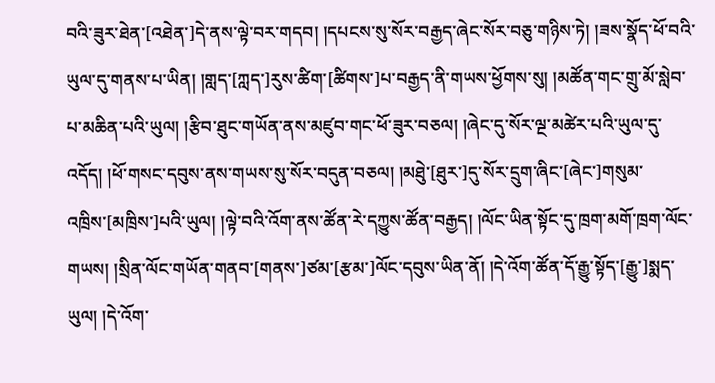བའི་ཟུར་ཐེན་[འཐེན་]དེ་ནས་ལྟེ་བར་གདབ། །དཔངས་སུ་སོར་བརྒྱད་ཞེང་སོར་བཅུ་གཉིས་ཏེ། །ཟས་སྣོད་ཕོ་བའི་ཡུལ་དུ་གནས་པ་ཡིན། །གླད་[ཀླད་]རུས་ཚིག་[ཚིགས་]པ་བརྒྱད་ནི་གཡས་ཕྱོགས་སུ། །མཚོན་གང་གྲུ་མོ་སླེབ་པ་མཆིན་པའི་ཡུལ། །རྩིབ་ཐུང་གཡོན་ནས་མཛུབ་གང་ཕོ་ཟུར་བཅལ། །ཞེང་དུ་སོར་ལྔ་མཚེར་པའི་ཡུལ་དུ་འདོད། །ཕོ་གསང་དབུས་ནས་གཡས་སུ་སོར་བདུན་བཅལ། །མཐེུ་[ཐུར་]དུ་སོར་དྲུག་ཞིང་[ཞེང་]གསུམ་འཁྲིས་[མཁྲིས་]པའི་ཡུལ། །ལྟེ་བའི་འོག་ནས་ཚོན་རེ་དཀྱུས་ཚོན་བརྒྱད། །ལོང་ཡིན་སྟོང་དུ་ཁྲག་མགོ་ཁྲག་ལོང་གཡས། །སྲིན་ལོང་གཡོན་གནབ་[གནས་]ཙམ་[རྩམ་]ལོང་དབུས་ཡིན་ནོ། །དེ་འོག་ཚོན་དོ་རྒྱུ་སྟོད་[རྒྱུ་]སྨད་ཡུལ། །དེ་འོག་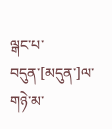ལྒང་པ་བདུན་[མདུན་]ལ་གཉེ་མ་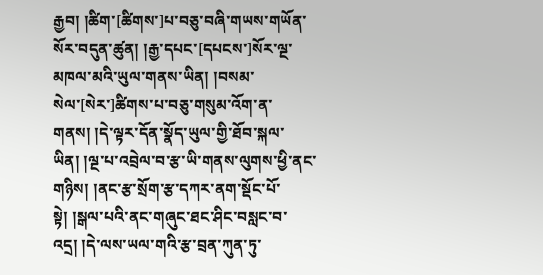རྒྱབ། །ཚིག་[ཚིགས་]པ་བཅུ་བཞི་གཡས་གཡོན་སོར་བདུན་ཚུན། །རྒྱ་དཔང་[དཔངས་]སོར་ལྔ་མཁལ་མའི་ཡུལ་གནས་ཡིན། །བསམ་སེལ་[སེར་]ཚིགས་པ་བཅུ་གསུམ་འོག་ན་གནས། །དེ་ལྟར་དོན་སྣོད་ཡུལ་གྱི་ཐོབ་སྐལ་ཡིན། །ལྔ་པ་འབྲེལ་བ་རྩ་ཡི་གནས་ལུགས་ཕྱི་ནང་གཉིས། །ནང་རྩ་སྲོག་རྩ་དཀར་ནག་སྡོང་པོ་སྟེ། །སྒལ་པའི་ནང་གཞུང་ཐང་ཤིང་བསླང་བ་འདྲ། །དེ་ལས་ཡལ་གའི་རྩ་བྲན་ཀུན་ཏུ་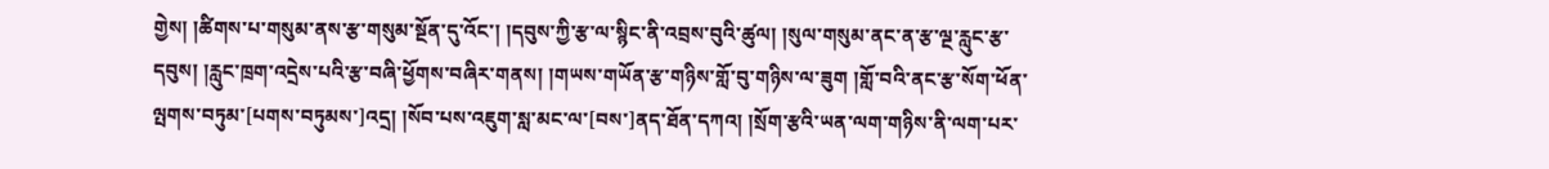གྱེས། །ཚིགས་པ་གསུམ་ནས་རྩ་གསུམ་སྔོན་དུ་འོང་། །དབུས་ཀྱི་རྩ་ལ་སྙིང་ནི་འབྲས་བུའི་ཚུལ། །སུལ་གསུམ་ནང་ན་རྩ་ལྔ་རླུང་རྩ་དབུས། །རླུང་ཁྲག་འདྲེས་པའི་རྩ་བཞི་ཕྱོགས་བཞིར་གནས། །གཡས་གཡོན་རྩ་གཉིས་གློ་བུ་གཉིས་ལ་ཟུག །གློ་བའི་ནང་རྩ་སོག་ཕོན་ལྤགས་བཏུམ་[པགས་བཏུམས་]འདྲ། །སོབ་པས་འཇུག་སླ་མང་ལ་[བས་]ནད་ཐོན་དཀའ། །སྲོག་རྩའི་ཡན་ལག་གཉིས་ནི་ལག་པར་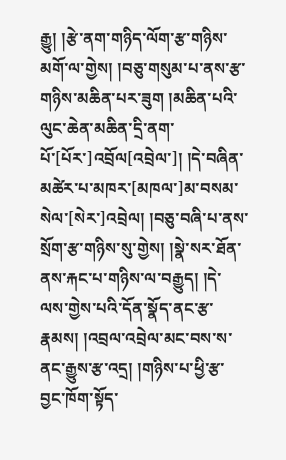རྒྱུ། །རྩེ་ནག་གཉིད་ལོག་རྩ་གཉིས་མགོ་ལ་གྱེས། །བཅུ་གསུམ་པ་ནས་རྩ་གཉིས་མཆིན་པར་ཟུག །མཆིན་པའི་ལུང་ཆེན་མཆིན་དྲི་ནག་པོ་[པོར་]འབྲོལ[འབྲེལ་]། །དེ་བཞིན་མཚེར་པ་མཁར་[མཁལ་]མ་བསམ་སེལ་[སེར་]འབྲེལ། །བཅུ་བཞི་པ་ནས་སྲོག་རྩ་གཉིས་སུ་གྱེས། །སྣེ་སར་ཐོན་ནས་རྐང་པ་གཉིས་ལ་བརྒྱུད། །དེ་ལས་གྱེས་པའི་དོན་སྣོད་ནང་རྩ་རྣམས། །འབྲལ་འབྲེལ་མང་བས་ས་ནང་རྒྱུས་རྩ་འདྲ། །གཉིས་པ་ཕྱི་རྩ་བྱང་ཁོག་སྟོད་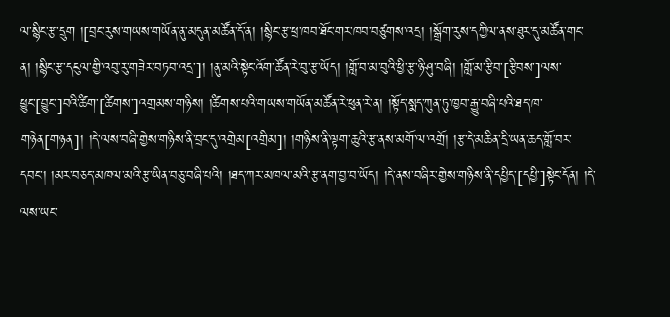ལ་སྙིང་རྩ་དྲུག །[བྲང་རུས་གཡས་གཡོན་ནུ་མདུན་མཚོན་དོ་ན། །སྙིང་རྩ་ཕྲ་ཁབ་ཐོང་གར་ཁབ་བཙུགས་འདྲ། །སྒྲོག་རུས་དཀྱིལ་ནས་ཐུར་དུ་མཚོན་གང་ན། །སྙིང་རྩ་དངུལ་གྱི་འབུ་རུ་གཟེར་བཏབ་འདྲ་]། །ནུ་མའི་སྟེང་འོག་ཚོན་རེ་བུ་རྩ་ཡོད། །གློ་བ་མ་བུའི་ཕྱི་རྩ་ཉི་ཤུ་བཞི། །གློ་མ་རྩིབ་[རྩིབས་]ལས་ཕྱུང་[བྱུང་]བའི་ཚིག་[ཚིགས་]འགྲམས་གཉིས། །ཚིགས་པའི་གཡས་གཡོན་མཚོན་རེ་ཕུན་རེ་ན། །སྟོད་སྨད་ཀུན་ཏུ་ཁྱབ་རྒྱུ་བཞི་པའི་ཐད་ཁ་གཉེན[གཉན]། །དེ་ལས་བཞི་གྱེས་གཉིས་ནི་བྲང་དུ་འགྲེམ[འགྲིམ]། །གཉིས་ནི་ལྟག་ཆུའི་རྩ་ནས་མགོ་ལ་འགྲོ། །རྩ་དེ་མཆིན་དྲི་ཡན་ཆད་གློ་བར་དབང་། །མར་བཅད་མཁལ་མའི་རྩ་ཡིན་བཅུ་བཞི་པའི། །ཐད་ཀར་མཁལ་མའི་རྩ་ནག་བྱ་བ་ཡོད། །དེ་ནས་བཞིར་གྱེས་གཉིས་ནི་དཔྱིད་[དཔྱི་]སྟེང་དོན། །དེ་ལས་ཡང་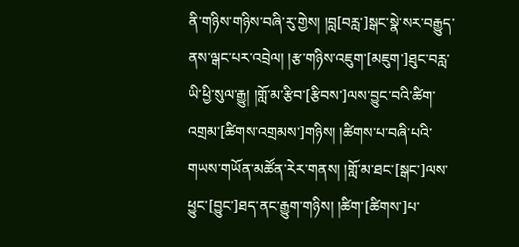ནི་གཉིས་གཉིས་བཞི་རུ་གྱེས། །བླ[བརླ་]སྒང་སྣེ་སར་བརྒྱུད་ནས་ལྒང་པར་འབྲེལ། །རྩ་གཉིས་འཇུག་[མཇུག་]ཐུང་བརླ་ཡི་ཕྱི་སུལ་རྒྱུ། །གློ་མ་རྩིབ་[རྩིབས་]ལས་བྱུང་བའི་ཚིག་འགྲམ་[ཚིགས་འགྲམས་]གཉིས། །ཚིགས་པ་བཞི་པའི་གཡས་གཡོན་མཚོན་རེར་གནས། །གློ་མ་ཐང་[སྒང་]ལས་ཕྱུང་[བྱུང་]ཐད་ནང་རྒྱུག་གཉིས། །ཚིག་[ཚིགས་]པ་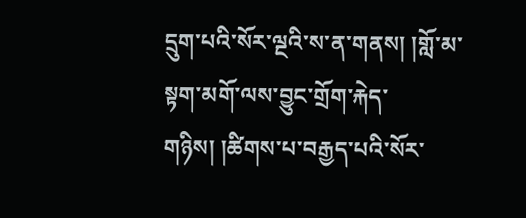དྲུག་པའི་སོར་ལྔའི་ས་ན་གནས། །གློ་མ་སྟག་མགོ་ལས་བྱུང་གྲོག་རྐེད་གཉིས། །ཚིགས་པ་བརྒྱད་པའི་སོར་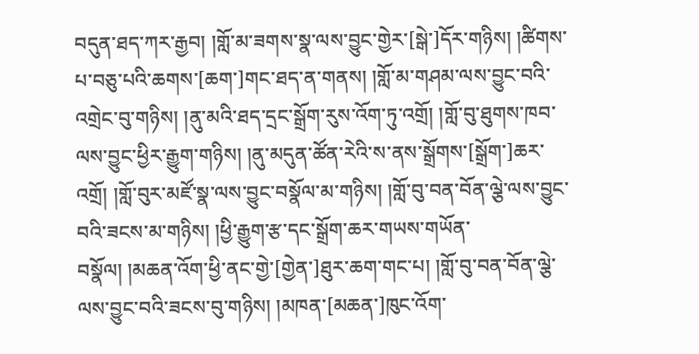བདུན་ཐད་ཀར་རྒྱབ། །གློ་མ་ཟགས་སྣ་ལས་བྱུང་གྱེར་[སྒེ་]དོར་གཉིས། །ཚིགས་པ་བཅུ་པའི་ཆགས་[ཆག་]གང་ཐད་ན་གནས། །གློ་མ་གཤམ་ལས་བྱུང་བའི་འགྲེང་བུ་གཉིས། །ནུ་མའི་ཐད་དྲང་སྒྲོག་རུས་འོག་ཏུ་འགྲོ། །གློ་བུ་ཐུགས་ཁབ་ལས་བྱུང་ཕྱིར་རྒྱུག་གཉིས། །ནུ་མདུན་ཚོན་རེའི་ས་ནས་སྒྲོགས་[སྒྲོག་]ཆར་འགྲོ། །གློ་བུར་མཛོ་སྣ་ལས་བྱུང་བསྣོལ་མ་གཉིས། །གློ་བུ་བན་བོན་ལྕེ་ལས་བྱུང་བའི་ཟངས་མ་གཉིས། །ཕྱི་རྒྱུག་རྩ་དང་སྒྲོག་ཆར་གཡས་གཡོན་བསྣོལ། །མཆན་འོག་ཕྱི་ནང་གྱེ་[གྱེན་]ཐུར་ཆག་གང་པ། །གློ་བུ་བན་བོན་ལྕེ་ལས་བྱུང་བའི་ཟངས་བུ་གཉིས། །མཁན་[མཆན་]ཁུང་འོག་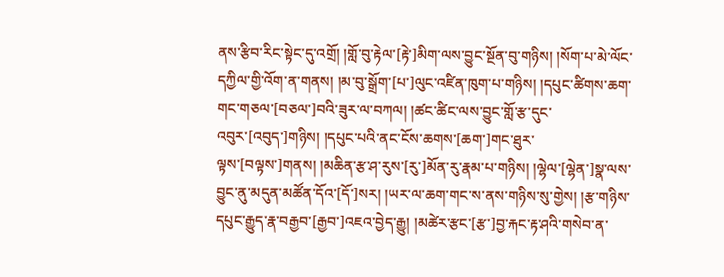ནས་རྩིབ་རིང་སྟེང་དུ་འགྲོ། །གློ་བུ་རྟེལ་[རྟེ་]མིག་ལས་བྱུང་སྔོན་བུ་གཉིས། །སོག་པ་མེ་ལོང་དཀྱིལ་གྱི་འོག་ན་གནས། །མ་བུ་སྒྲོག་[པ་]ལུང་འཛིན་ཁུག་པ་གཉིས། །དཔུང་ཚིགས་ཆག་གང་གཅལ་[བཅལ་]བའི་ཟུར་ལ་བཀལ། །ཚང་ཚིང་ལས་བྱུང་གློ་རྩ་དུང་འབུར་[འབུད་]གཉིས། །དཔུང་པའི་ནང་ངོས་ཆགས་[ཆག་]གང་ཐུར་ལྟས་[བལྟས་]གནས། །མཆིན་རྩ་ཤ་རུས་[རུ་]མོན་རུ་རྣམ་པ་གཉིས། །ལྷེལ་[ལྷེན་]སྣ་ལས་བྱུང་ནུ་མདུན་མཚོན་དོའ་[དོ་]སར། །ཡར་ལ་ཆག་གང་ས་ནས་གཉིས་སུ་གྱེས། །རྩ་གཉིས་དཔུང་རྒྱུད་རྣ་བརྒྱབ་[རྒྱབ་]འཇའ་བྱེད་རྒྱུ། །མཚེར་རྩང་[རྩ་]བྱ་རྐང་རྟ་ཤའི་གསེབ་ན་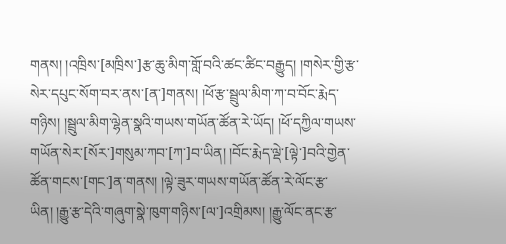གནས། །འཁྲིས་[མཁྲིས་]རྩ་ཆུ་མིག་གློ་བའི་ཚང་ཚིང་བརྒྱུད། །གསེར་གྱི་རྩ་སེར་དཔུང་སོག་བར་ནས་[ན་]གནས། །ཕོ་རྩ་སྦྲུལ་མིག་ཀ་བ་བོང་རྨེད་གཉིས། །སྦྲུལ་མིག་ལྷེན་སྣའི་གཡས་གཡོན་ཚོན་རེ་ཡོད། །ཕོ་དཀྱིལ་གཡས་གཡོན་སེར་[སོར་]གསུམ་ཀབ་[ཀ་]བ་ཡིན། །བོང་རྨེད་ལྡེ་[ལྟེ་]བའི་གྱེན་ཚོན་གངས་[གང་]ན་གནས། །ལྟེ་ཟུར་གཡས་གཡོན་ཚོན་རེ་ལོང་རྩ་ཡིན། །རྒྱུ་རྩ་དེའི་གཞུག་སྣེ་ཁུག་གཉིས་[ལ་]འགྲིམས། །རྒྱུ་ལོང་ནང་རྩ་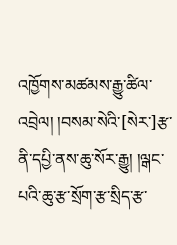འཁྱོགས་མཚམས་རྒྱུ་ཚིལ་འབྲེལ། །བསམ་སེའི་[སེར་]རྩ་ནི་དཔྱི་ནས་ཆུ་སོར་རྒྱུ། །ལྒང་པའི་ཆུ་རྩ་སྲོག་རྩ་སྲིད་རྩ་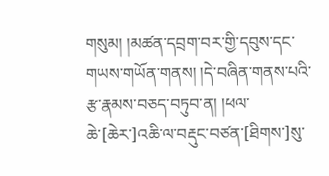གསུམ། །མཚན་དབྲག་བར་གྱི་དབུས་དང་གཡས་གཡོན་གནས། །དེ་བཞིན་གནས་པའི་རྩ་རྣམས་བཅད་བཏུབ་ན། །ཕལ་ཆེ་[ཆེར་]འཆི་ལ་བརྡུང་བཙན་[ཐིགས་]སུ་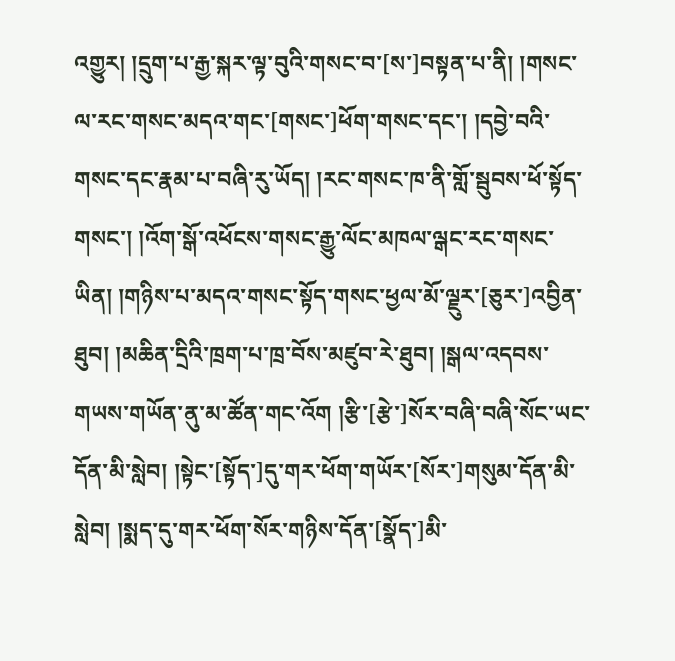འགྱུར། །དྲུག་པ་རྒྱ་སྐར་ལྟ་བུའི་གསང་བ་[ས་]བསྟན་པ་ནི། །གསང་ལ་རང་གསང་མདའ་གང་[གསང་]ཕོག་གསང་དང་། །དབྱེ་བའི་གསང་དང་རྣམ་པ་བཞི་རུ་ཡོད། །རང་གསང་ཁ་ནི་གློ་སྦུབས་ཕོ་སྟོད་གསང་། །འོག་སྒོ་འཕོངས་གསང་རྒྱུ་ལོང་མཁལ་ལྒང་རང་གསང་ཡིན། །གཉིས་པ་མདའ་གསང་སྟོད་གསང་ཕྱལ་མོ་ལྗུར་[ཅུར་]འབྱིན་ཐུབ། །མཆིན་དྲིའི་ཁྲག་པ་ཁྲ་བོས་མཛུབ་རེ་ཐུབ། །སྒལ་འདབས་གཡས་གཡོན་ནུ་མ་ཚོན་གང་འོག །རྩི་[རྩེ་]སོར་བཞི་བཞི་སོང་ཡང་དོན་མི་སླེབ། །སྟེང་[སྟོད་]དུ་གར་ཕོག་གཡོར་[སོར་]གསུམ་དོན་མི་སླེབ། །སྨད་དུ་གར་ཕོག་སོར་གཉིས་དོན་[སྣོད་]མི་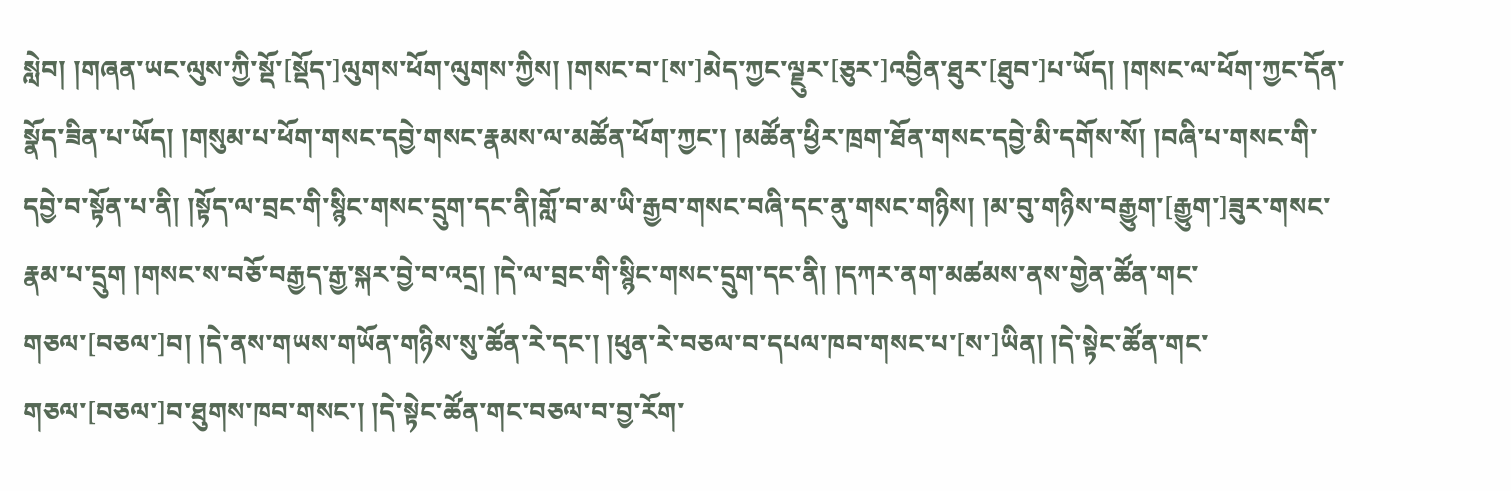སླེབ། །གཞན་ཡང་ལུས་ཀྱི་སྡོ་[སྡོད་]ལུགས་ཕོག་ལུགས་ཀྱིས། །གསང་བ་[ས་]མེད་ཀྱང་ལྗུར་[ཅུར་]འབྱིན་ཐུར་[ཐུབ་]པ་ཡོད། །གསང་ལ་ཕོག་ཀྱང་དོན་སྣོད་ཟིན་པ་ཡོད། །གསུམ་པ་ཕོག་གསང་དབྱེ་གསང་རྣམས་ལ་མཚོན་ཕོག་ཀྱང་། །མཚོན་ཕྱིར་ཁྲག་ཐོན་གསང་དབྱེ་མི་དགོས་སོ། །བཞི་པ་གསང་གི་དབྱེ་བ་སྟོན་པ་ནི། །སྟོད་ལ་བྲང་གི་སྙིང་གསང་དྲུག་དང་ནི།གློ་བ་མ་ཡི་རྒྱབ་གསང་བཞི་དང་ནུ་གསང་གཉིས། །མ་བུ་གཉིས་བརྒྱུག་[རྒྱུག་]ཟུར་གསང་རྣམ་པ་དྲུག །གསང་ས་བཅོ་བརྒྱད་རྒྱ་སྐར་བྱེ་བ་འདྲ། །དེ་ལ་བྲང་གི་སྙིང་གསང་དྲུག་དང་ནི། །དཀར་ནག་མཚམས་ནས་གྱེན་ཚོན་གང་གཅལ་[བཅལ་]བ། །དེ་ནས་གཡས་གཡོན་གཉིས་སུ་ཚོན་རེ་དང་། །ཕུན་རེ་བཅལ་བ་དཔལ་ཁབ་གསང་པ་[ས་]ཡིན། །དེ་སྟེང་ཚོན་གང་གཅལ་[བཅལ་]བ་ཐུགས་ཁབ་གསང་། །དེ་སྟེང་ཚོན་གང་བཅལ་བ་བྱ་རོག་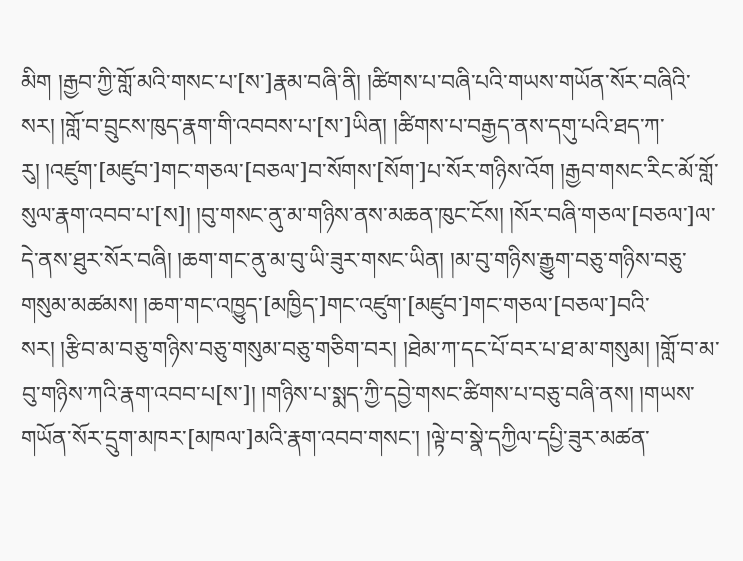མིག །རྒྱབ་ཀྱི་གློ་མའི་གསང་པ་[ས་]རྣམ་བཞི་ནི། །ཚིགས་པ་བཞི་པའི་གཡས་གཡོན་སོར་བཞིའི་སར། །གློ་བ་བྲུངས་ཁུད་རྣག་གི་འབབས་པ་[ས་]ཡིན། །ཚིགས་པ་བརྒྱད་ནས་དགུ་པའི་ཐད་ཀ་རུ། །འཛུག་[མཛུབ་]གང་གཅལ་[བཅལ་]བ་སོགས་[སོག་]པ་སོར་གཉིས་འོག །རྒྱབ་གསང་རིང་མོ་གློ་སུལ་རྣག་འབབ་པ་[ས]། །བུ་གསང་ནུ་མ་གཉིས་ནས་མཆན་ཁུང་ངོས། །སོར་བཞི་གཅལ་[བཅལ་]ལ་དེ་ནས་ཐུར་སོར་བཞི། །ཆག་གང་ནུ་མ་བུ་ཡི་ཟུར་གསང་ཡིན། །མ་བུ་གཉིས་རྒྱུག་བཅུ་གཉིས་བཅུ་གསུམ་མཚམས། །ཆག་གང་འཁྱུད་[མཁྱིད་]གང་འཛུག་[མཛུབ་]གང་གཅལ་[བཅལ་]བའི་སར། །རྩིབ་མ་བཅུ་གཉིས་བཅུ་གསུམ་བཅུ་གཅིག་བར། །ཐེམ་ཀ་དང་པོ་བར་པ་ཐ་མ་གསུམ། །གློ་བ་མ་བུ་གཉིས་ཀའི་རྣག་འབབ་པ[ས་]། །གཉིས་པ་སྨད་ཀྱི་དབྱེ་གསང་ཚིགས་པ་བཅུ་བཞི་ནས། །གཡས་གཡོན་སོར་དྲུག་མཁར་[མཁལ་]མའི་རྣག་འབབ་གསང་། །ལྟེ་བ་སྣེ་དཀྱིལ་དཔྱི་ཟུར་མཚན་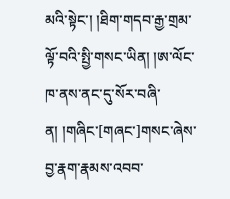མའི་སྟེང་། །ཐིག་གདབ་རྒྱ་གྲམ་ལྟོ་བའི་སྤྱི་གསང་ཡིན། །ཨ་ལོང་ཁ་ནས་ནང་དུ་སོར་བཞི་ན། །གཞིང་[གཞང་]གསང་ཞེས་བྱ་རྣག་རྣམས་འབབ་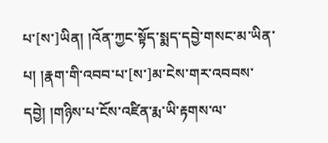པ་[ས་]ཡིན། །འོན་ཀྱང་སྟོད་སྨད་དབྱེ་གསང་མ་ཡིན་པ། །རྣག་གི་འབབ་པ་[ས་]མ་ངེས་གར་འབབས་དབྱེ། །གཉིས་པ་ངོས་འཛིན་རྨ་ཡི་རྟགས་ལ་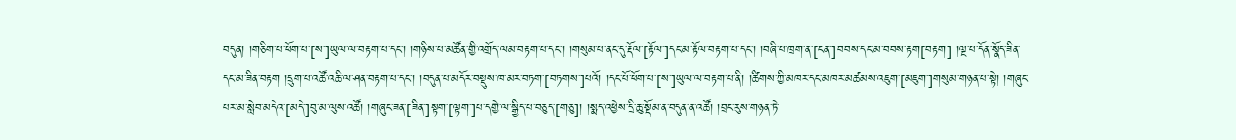བདུན། །གཅིག་པ་ཕོག་པ་[ས་]ཡུལ་ལ་བརྟག་པ་དང་། །གཉིས་པ་མཚོན་གྱི་འགྲོད་ལམ་བརྟག་པ་དང་། །གསུམ་པ་ནང་དུ་རྡོལ་[རྟོལ་]དང་མ་རྟོལ་བརྟག་པ་དང་། །བཞི་པ་ཁྲག་ན་[ངན་]བབས་དང་མ་བབས་རྟག[བརྟག] །ལྔ་པ་དོན་སྣོད་ཟིན་དང་མ་ཟིན་བརྟག །དྲུག་པ་འཚོ་འཆི་ལ་ཤན་བརྟག་པ་དང་། །བདུན་པ་མདོར་བསྡུས་ཁ་མར་བཏག་[བཏགས་]པའོ། །དང་པོ་ཕོག་པ་[ས་]ཡུལ་ལ་བརྟག་པ་ནི། །ཚིགས་ཀྱི་མཁར་དང་མཁར་མཚམས་འཇུག་[མཇུག་]གསུམ་གཉན་པ་སྟེ། །གཞུང་པར་མ་སླེབ་མདེའ་[མདེ་]བུ་མ་ལུས་འཚོ། །གཞུང་ཟན་[ཟིན་]སྟག་[ལྟག་]པ་དགྱེ་ལ་སྒྱིད་པ་བཅུད་[གཅུ]། །སྨད་འཕྱེས་དྲི་ཆུ་སྡོམ་ན་བདུན་ན་འཚོ། །བྲང་རུས་གཉན་ཏེ་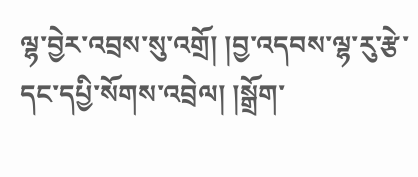ལྷ་བྱེར་འབྲས་སུ་འགྲོ། །བྱ་འདབས་ལྷ་རུ་རྩེ་དང་དཔྱི་སོགས་འབྲེལ། །སྒྲོག་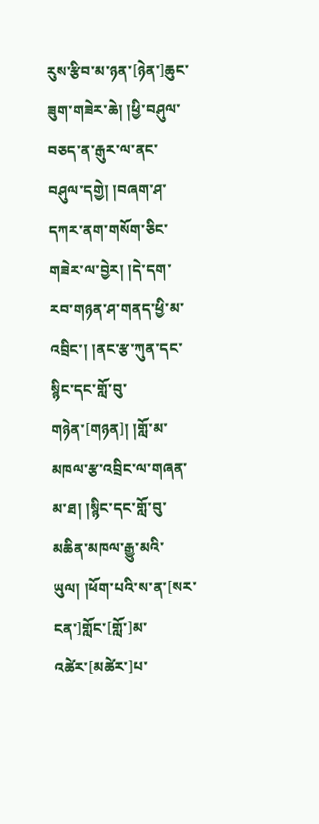རུས་རྩིབ་མ་ཉན་[ཉེན་]ཆུང་ཟུག་གཟེར་ཆེ། །ཕྱི་བཤུལ་བཅད་ན་རྒུར་ལ་ནང་བཤུལ་དགྱེ། །བཞག་ཤ་དཀར་ནག་གསོག་ཅིང་གཟེར་ལ་བྱེར། །དེ་དག་རབ་གཉན་ཤ་གནད་ཕྱི་མ་འབྲིང་། །ནང་རྩ་ཀུན་དང་སྙིང་དང་གློ་བུ་གཉེན་[གཉན]། །གློ་མ་མཁལ་རྩ་འབྲིང་ལ་གཞན་མ་ཐ། །སྙིང་དང་གློ་བུ་མཆིན་མཁལ་རྒྱུ་མའི་ཡུལ། །ཕོག་པའི་ས་ན་[སར་ངན་]གློང་[གློ་]མ་འཚེར་[མཚེར་]པ་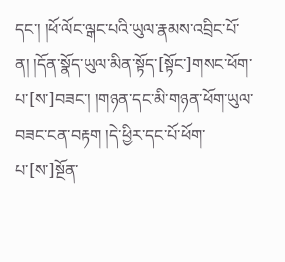དང་། །ཕོ་ལོང་ལྒང་པའི་ཡུལ་རྣམས་འབྲིང་པོ་ན། །དོན་སྣོད་ཡུལ་མིན་སྟོད་[སྟོང་]གསང་ཕོག་པ་[ས་]བཟང་། །གཉན་དང་མི་གཉན་ཕོག་ཡུལ་བཟང་ངན་བརྟག །དེ་ཕྱིར་དང་པོ་ཕོག་པ་[ས་]སྔོན་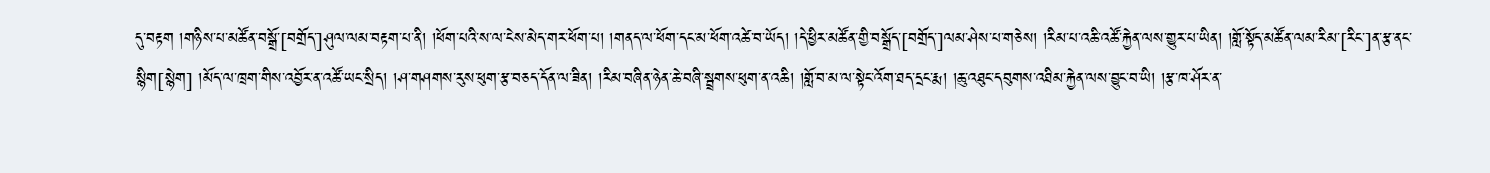དུ་བརྟག །གཉིས་པ་མཚོན་བསྒྲོ་[བགྲོད་]ཤུལ་ལམ་བརྟག་པ་ནི། །ཕོག་པའི་ས་ལ་ངེས་མེད་གར་ཕོག་པ། །གནད་ལ་ཕོག་དང་མ་ཕོག་འཚེ་བ་ཡོད། །དེ་ཕྱིར་མཚོན་གྱི་བསྒྲོད་[བགྲོད་]ལམ་ཤེས་པ་གཅེས། །རིམ་པ་འཆི་འཚོ་རྐྱེན་ལས་གྱུར་པ་ཡིན། །གློ་སྟོད་མཚོན་ལམ་རིམ་[རིང་]ན་རྩ་ནང་སྙིག[སྙེག] །མོད་ལ་ཁྲག་གིས་འབྱོར་ན་འཚོ་ཡང་སྲིད། །ཤ་གཤགས་རུས་ཕུག་རྩ་བཅད་དོན་ལ་ཟིན། །རིམ་བཞིན་ཉེན་ཆེ་བཞི་སྦྲགས་ཕུག་ན་འཆི། །གློ་བ་མ་ལ་སྟེང་འོག་ཐད་དྲང་རྨ། །ཆུ་འཐུང་དབུགས་འཐིམ་རྐྱེན་ལས་བྱུང་བ་ཡི། །རྩ་ཁ་ཤོར་ན་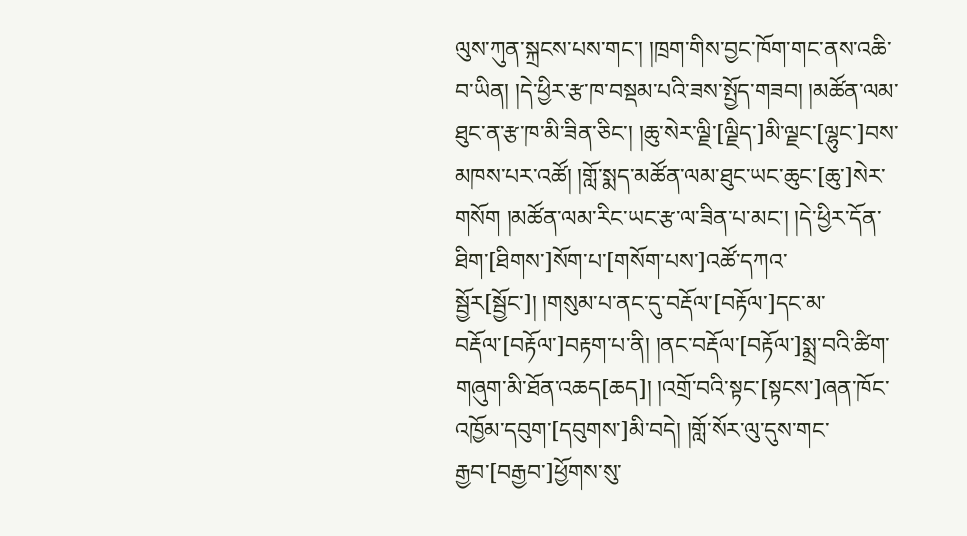ལུས་ཀུན་སྐྲངས་པས་གང་། །ཁྲག་གིས་བྱང་ཁོག་གང་ནས་འཆི་བ་ཡིན། །དེ་ཕྱིར་རྩ་ཁ་བསྡམ་པའི་ཟས་སྤྱོད་གཟབ། །མཚོན་ལམ་ཐུང་ན་རྩ་ཁ་མི་ཟིན་ཅིང་། །ཆུ་སེར་ལྗི་[ལྗིད་]མི་ལྗང་[ལྷུང་]བས་མཁས་པར་འཚོ། །གློ་སྨད་མཚོན་ལམ་ཐུང་ཡང་ཆུང་[ཆུ་]སེར་གསོག །མཚོན་ལམ་རིང་ཡང་རྩ་ལ་ཟིན་པ་མང་། །དེ་ཕྱིར་དོན་ཐིག་[ཐིགས་]སོག་པ་[གསོག་པས་]འཚོ་དཀའ་སྦྱོར[སྦྱོང་]། །གསུམ་པ་ནང་དུ་བརྡོལ་[བརྟོལ་]དང་མ་བརྡོལ་[བརྟོལ་]བརྟག་པ་ནི། །ནང་བརྡོལ་[བརྟོལ་]སྨྲ་བའི་ཚིག་གཞུག་མི་ཐོན་འཆད[ཆད]། །འགྲོ་བའི་སྟང་[སྟངས་]ཞན་ཁོང་འཁྱོམ་དབུག་[དབུགས་]མི་བདེ། །གློ་སོར་ལུ་དུས་གང་རྒྱབ་[བརྒྱབ་]ཕྱོགས་སུ་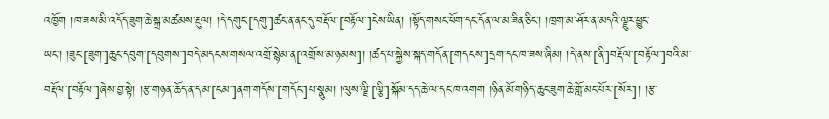འཁྱོག །ཁ་ཟས་མི་འདོད་ཟུག་ཆེ་སྐྲ་མཚམས་རྔུལ། །དེ་དགུང་[དགུ་]ཚང་ན་ནང་དུ་བརྡོལ་[བརྟོལ་]ངེས་ཡིན། །སྟོད་གསང་ཕོག་དང་དོན་ལ་མ་ཟིན་ཅིང་། །ཁྲག་མ་ཤོར་ན་མདའི་ལྗུར་ཕྱུང་ཡང་། །ཟུང་[ཟུག་]ཆུང་དབུག་[དབུགས་]བདེ་མདངས་གསལ་འགྲོ་སྙེམ་ན[འགྲོས་མ་ཉམས]། །ཚད་པ་སྐྱེས་སྐད་གདོན་[གདངས་]དྲག་དང་ཁ་ཟས་ཞིམ། །དེ་ནས་[ནི་]བརྡོལ་[བརྟོལ་]བའི་མ་བརྡོལ་[བརྟོལ་]ཞེས་བྱ་སྟེ། །རྩ་གཉན་ཆོད་ན་དམ་[ངམ་]ནག་གདོས་[གདོང་]པ་སྣུམ། །ལུས་ལྗི་[ལྕི་]སྐོམ་དད་ཆེ་ལ་དང་ཁ་འགག །ཉིན་མོ་གཉིད་ཆུང་ཟུག་ཆེ་གློ་མང་པོར་[སོར]། །རྩ་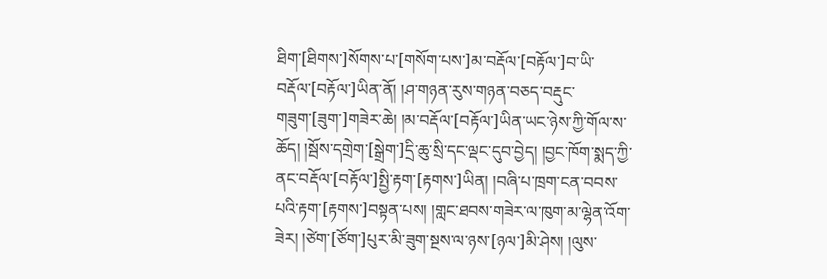ཐིག་[ཐིགས་]སོགས་པ་[གསོག་པས་]མ་བརྡོལ་[བརྟོལ་]བ་ཡི་བརྡོལ་[བརྟོལ་]ཡིན་ནོ། །ཤ་གཉན་རུས་གཉན་བཅད་བརྡུང་གཟུག་[ཟུག་]གཟེར་ཆེ། །མ་བརྡོལ་[བརྟོལ་]ཡིན་ཡང་ཉེས་ཀྱི་གོལ་ས་ཆོད། །སྦོས་དགྲེག་[སྒྲེག་]དྲི་ཆུ་སྲི་དང་ལྡང་དུབ་བྱེད། །བྱང་ཁོག་སྨད་ཀྱི་ནང་བརྡོལ་[བརྟོལ་]སྤྱི་རྟག་[རྟགས་]ཡིན། །བཞི་པ་ཁྲག་ངན་བབས་པའི་རྟག་[རྟགས་]བསྟན་པས། །གླང་ཐབས་གཟེར་ལ་ཁུག་མ་ལྷེན་འོག་ཟེར། །ཙེག་[ཙོག་]པུར་མི་ཟུག་སྔས་ལ་ཉས་[ཉལ་]མི་ཤེས། །ལུས་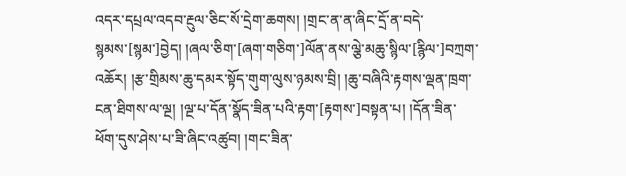འདར་དཔྲལ་འདབ་རྔུལ་ཅིང་སོ་དྲེག་ཆགས། །གྲང་ན་ན་ཞིང་དྲོ་ན་བདེ་སྙམས་[སྙམ་]བྱེད། །ཞལ་ཅིག་[ཞག་གཅིག་]ལོན་ནས་ལྕེ་མཆུ་སྙིལ་[རྙིལ་]བཀྲག་འཆོར། །རྩ་གྲིམས་ཆུ་དམར་སྟོད་གུག་ལུས་ཉམས་བྲི། །ཆུ་བཞིའི་རྟགས་ལྡན་ཁྲག་ངན་ཐིགས་ལ་ལྔ། །ལྔ་པ་དོན་སྣོད་ཟིན་པའི་རྟག་[རྟགས་]བསྟན་པ། །དོན་ཟིན་ཕོག་དུས་ཤེས་པ་ཟི་ཞིང་འཚུབ། །གང་ཟིན་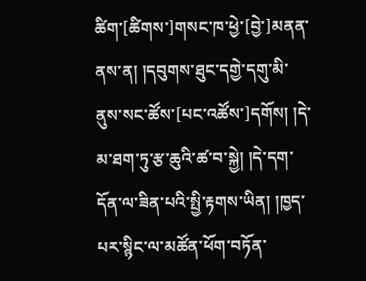ཚིག་[ཚིགས་]གསང་ཁ་ཕྱེ་[བྱེ་]མནན་ནས་ན། །དབུགས་ཐུང་དགྱེ་དགུ་མི་ནུས་སང་ཚོས་[པང་འཚོས་]དགོས། །དེ་མ་ཐག་ཏུ་རྩ་ཆུའི་ཚ་བ་སྐྱེ། །དེ་དག་དོན་ལ་ཟིན་པའི་སྤྱི་རྟགས་ཡིན། །ཁྱད་པར་སྙིང་ལ་མཚོན་ཕོག་བཏོན་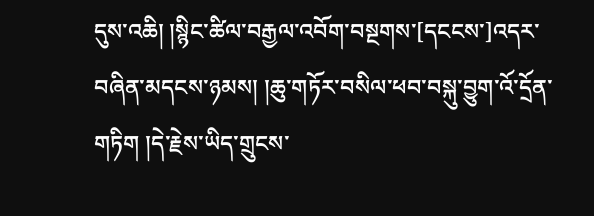དུས་འཆི། །སྙིང་ཚིལ་བརྒྱལ་འབོག་བསྔགས་[དངངས་]འདར་བཞིན་མདངས་ཉམས། །ཆུ་གཏོར་བསིལ་ཕབ་བསྐུ་བྱུག་འོ་དྲོན་གཏིག །དེ་རྗེས་ཡིད་གྲུངས་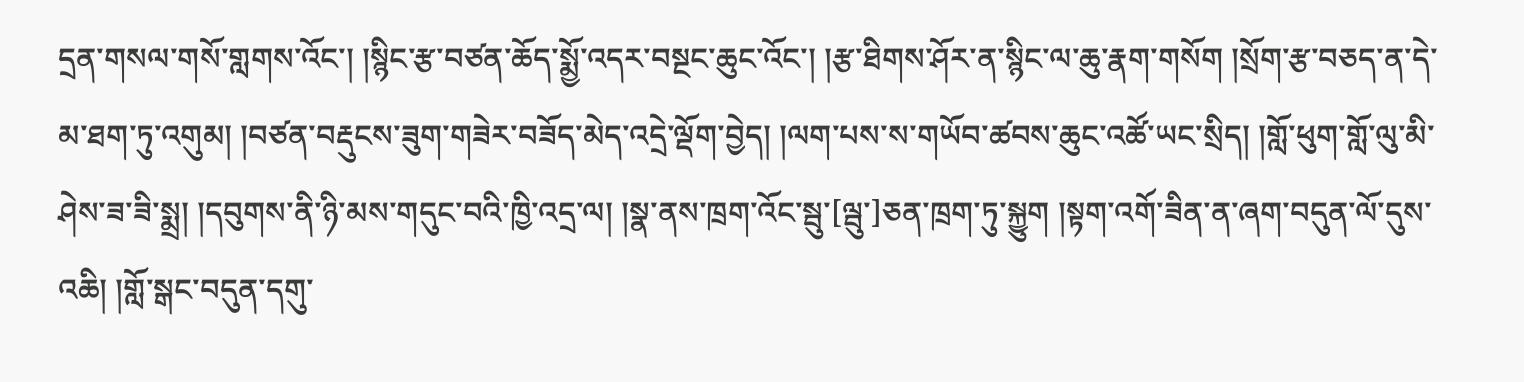དྲན་གསལ་གསོ་གླགས་འོང་། །སྙིང་རྩ་བཙན་ཆོད་སྨྱོ་འདར་བསྔང་ཆུང་འོང་། །རྩ་ཐིགས་ཤོར་ན་སྙིང་ལ་ཆུ་རྣག་གསོག །སྲོག་རྩ་བཅད་ན་དེ་མ་ཐག་ཏུ་འགུམ། །བཙན་བརྡུངས་ཟུག་གཟེར་བཟོད་མེད་འདྲེ་ལྡོག་བྱེད། །ལག་པས་ས་གཡོབ་ཚབས་ཆུང་འཚོ་ཡང་སྲིད། །གློ་ཕུག་གློ་ལུ་མི་ཤེས་ཟ་ཟི་སྨྲ། །དབུགས་ནི་ཉི་མས་གདུང་བའི་ཁྱི་འདྲ་ལ། །སྣ་ནས་ཁྲག་འོང་སྦུ་[ལྦུ་]ཅན་ཁྲག་ཏུ་སྐྱུག །སྟག་འགོ་ཟིན་ན་ཞག་བདུན་ལོ་དུས་འཆི། །གློ་སྒང་བདུན་དགུ་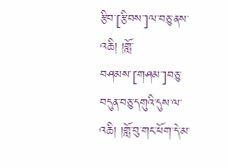རྩིབ་[རྩིབས་]ལ་བཅུ་ནས་འཆི། །གློ་བཤམས་[གཤམ་]བཅུ་བདུན་བཅུ་དགུའི་དུས་ལ་འཆི། །གློ་བུ་གང་ཕོག་དེ་མ་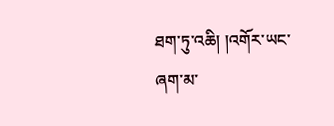ཐག་ཏུ་འཆི། །འགོར་ཡང་ཞག་མ་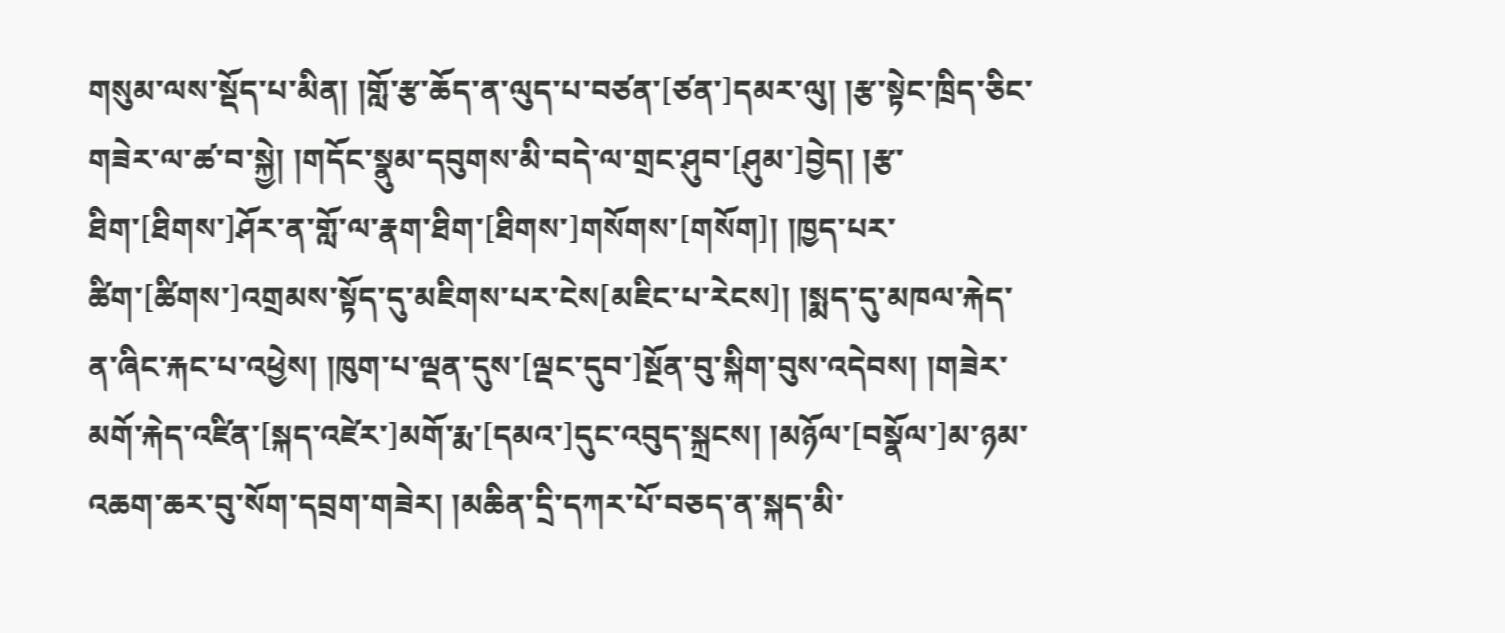གསུམ་ལས་སྡོད་པ་མིན། །གློ་རྩ་ཆོད་ན་ལུད་པ་བཙན་[ཙན་]དམར་ལུ། །རྩ་སྟེང་ཁྲིད་ཅིང་གཟེར་ལ་ཚ་བ་སྐྱེ། །གདོང་སྣུམ་དབུགས་མི་བདེ་ལ་གྲང་ཤུབ་[ཤུམ་]བྱེད། །རྩ་ཐིག་[ཐིགས་]ཤོར་ན་གློ་ལ་རྣག་ཐིག་[ཐིགས་]གསོགས་[གསོག]། །ཁྱད་པར་ཚིག་[ཚིགས་]འགྲམས་སྟོད་དུ་མཇིགས་པར་ངེས[མཇིང་པ་རེངས]། །སྨད་དུ་མཁལ་རྐེད་ན་ཞིང་རྐང་པ་འཕྱེས། །ཁུག་པ་ལྡན་དུས་[ལྡང་དུབ་]སྔོན་བུ་སྐིག་བུས་འདེབས། །གཟེར་མགོ་རྐེད་འཛིན་[སྐད་འཛེར་]མགོ་རྨ་[དམའ་]དུང་འབུད་སྐྲངས། །མཉོལ་[བསྣོལ་]མ་ཉམ་འཆག་ཆར་བུ་སོག་དབྲག་གཟེར། །མཆིན་དྲི་དཀར་པོ་བཅད་ན་སྐད་མི་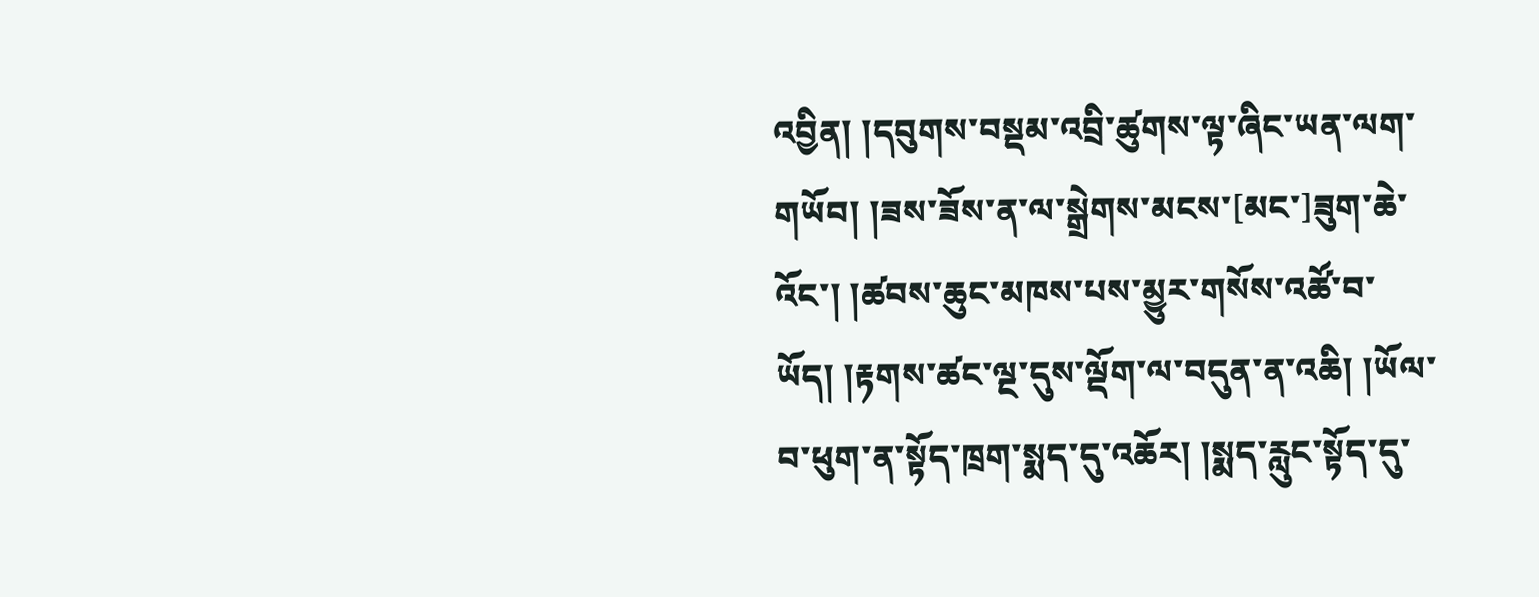འབྱིན། །དབུགས་བསྡམ་འབྲི་ཚུགས་ལྟ་ཞིང་ཡན་ལག་གཡོབ། །ཟས་ཟོས་ན་ལ་སྒྲེགས་མངས་[མང་]ཟུག་ཆེ་འོང་། །ཚབས་ཆུང་མཁས་པས་མྱུར་གསོས་འཚོ་བ་ཡོད། །རྟགས་ཚང་ལྔ་དུས་ལྡོག་ལ་བདུན་ན་འཆི། །ཡོལ་བ་ཕུག་ན་སྟོད་ཁྲག་སྨད་དུ་འཆོར། །སྨད་རླུང་སྟོད་དུ་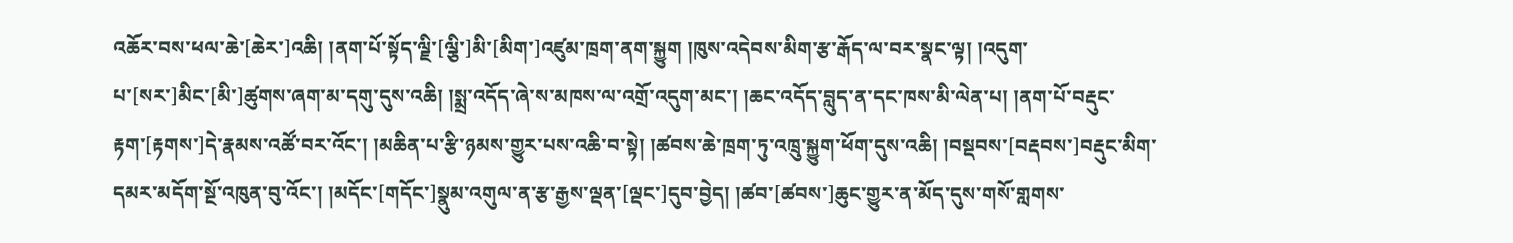འཆོར་བས་ཕལ་ཆེ་[ཆེར་]འཆི། །ནག་པོ་སྟོད་ལྗི་[ལྕི་]མི་[མིག་]འཛུམ་ཁྲག་ནག་སྐྱུག །ཁུས་འདེབས་མིག་རྩ་རྒོད་ལ་བར་སྣང་ལྟ། །འདུག་པ་[སར་]མིང་[མི་]ཚུགས་ཞག་མ་དགུ་དུས་འཆི། །སྨྲ་འདོད་ཞེ་ས་མཁས་ལ་འགྲོ་འདུག་མང་། །ཆང་འདོད་བླུད་ན་དང་ཁས་མི་ལེན་པ། །ནག་པོ་བརྡུང་རྟག་[རྟགས་]དེ་རྣམས་འཚོ་བར་འོང་། །མཆིན་པ་རྩི་ཉམས་གྱུར་པས་འཆི་བ་སྟེ། །ཚབས་ཆེ་ཁྲག་ཏུ་འཁྲུ་སྐྱུག་ཕོག་དུས་འཆི། །བསྡབས་[བརྡབས་]བརྡུང་མིག་དམར་མདོག་སྔོ་འཁུན་བུ་འོང་། །མདོང་[གདོང་]སྣུམ་འགུལ་ན་རྩ་རྒྱས་ལྡན་[ལྡང་]དུབ་བྱེད། །ཚབ་[ཚབས་]ཆུང་གྱུར་ན་མོད་དུས་གསོ་གླགས་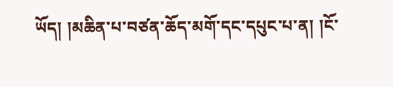ཡོད། །མཆིན་པ་བཙན་ཆོད་མགོ་དང་དཔུང་པ་ན། །ངོ་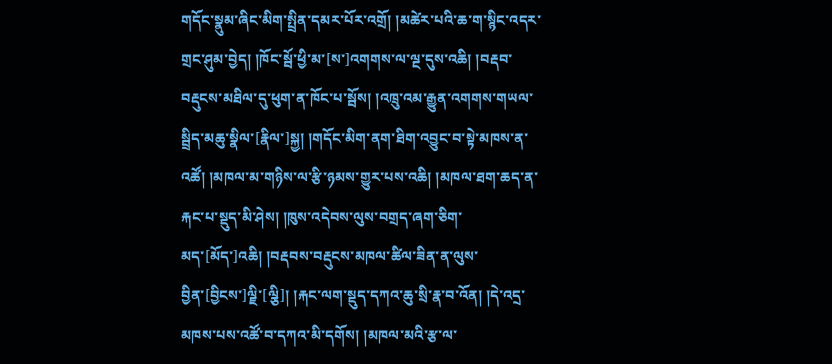གདོང་སྣུམ་ཞིང་མིག་སྤྲིན་དམར་པོར་འགྲོ། །མཚེར་པའི་ཆ་ག་སྙིང་འདར་གྲང་ཤུམ་བྱེད། །ཁོང་སྦོ་ཕྱི་མ་[ས་]འགགས་ལ་ལྔ་དུས་འཆི། །བརྡབ་བརྡུངས་མཐིལ་དུ་ཕུག་ན་ཁོང་པ་སྦོས། །འཁྲུ་འམ་རྒྱུན་འགགས་གཡལ་སྦྲིད་མཆུ་སྣིལ་[རྣིལ་]སྐྱ། །གདོང་མིག་ནག་ཐིག་འབྱུང་བ་སྟེ་མཁས་ན་འཚོ། །མཁལ་མ་གཉིས་ལ་རྩི་ཉམས་གྱུར་པས་འཆི། །མཁལ་ཐག་ཆད་ན་རྐང་པ་སྡུད་མི་ཤེས། །ཁུས་འདེབས་ལུས་བགྲད་ཞག་ཅིག་མད་[མོད་]འཆི། །བརྡབས་བརྡུངས་མཁལ་ཚིལ་ཟིན་ན་ལུས་བྱིན་[བྱིངས་]ལྗི་[ལྕི]། །རྐང་ལག་སྡུད་དཀའ་ཆུ་སྲི་རྣ་བ་འོན། །དེ་འདྲ་མཁས་པས་འཚོ་བ་དཀའ་མི་དགོས། །མཁལ་མའི་རྩ་ལ་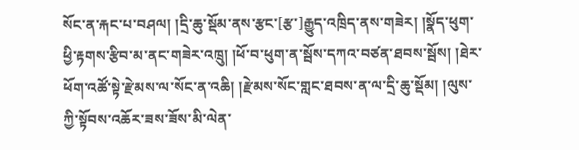སོང་ན་རྐང་པ་བཤལ། །དྲི་ཆུ་སྡོམ་ནས་རྩང་[རྩ་]རྒྱུད་འཁྲིད་ནས་གཟེར། །སྣོད་ཕུག་ཕྱི་རྟགས་རྩིབ་མ་ནང་གཟེར་འཁྲུ། །ཕོ་བ་ཕུག་ན་སྦོས་དཀའ་བཙན་ཐབས་སྦོས། །ཐེར་ཕོག་འཚོ་སྟེ་རྫེམས་ལ་སོང་ན་འཆི། །རྫེམས་སོང་གླང་ཐབས་ན་ལ་དྲི་ཆུ་སྡོམ། །ལུས་ཀྱི་སྟོབས་འཆོར་ཟས་ཟོས་མི་ལེན་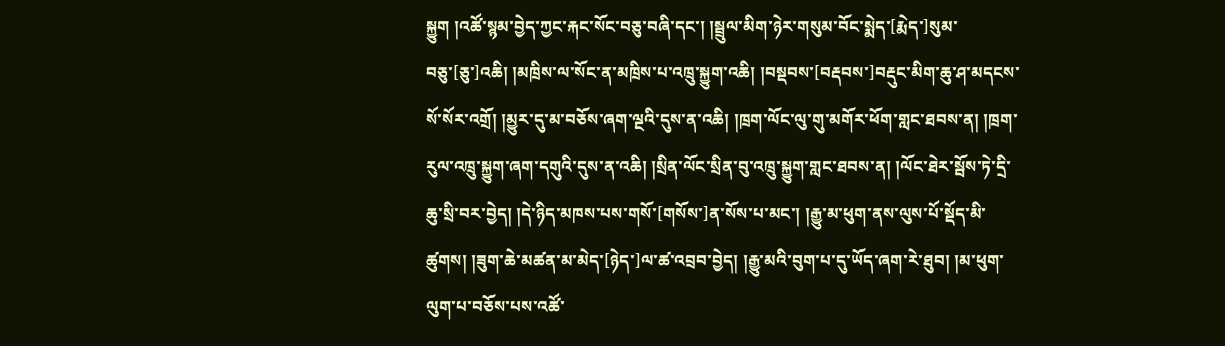སྐྱུག །འཚོ་སྙམ་བྱེད་ཀྱང་རྐང་སོང་བཅུ་བཞི་དང་། །སྦྲུལ་མིག་ཉེར་གསུམ་བོང་སྨེད་[རྨེད་]སུམ་བཅུ་[ཅུ་]འཆི། །མཁྲིས་ལ་སོང་ན་མཁྲིས་པ་འཁྲུ་སྐྱུག་འཆི། །བསྡབས་[བརྡབས་]བརྡུང་མིག་ཆུ་ཤ་མདངས་སོ་སོར་འགྲོ། །མྱུར་དུ་མ་བཅོས་ཞག་ལྔའི་དུས་ན་འཆི། །ཁྲག་ལོང་ལུ་གུ་མགོར་ཕོག་གླང་ཐབས་ན། །ཁྲག་རུལ་འཁྲུ་སྐྱུག་ཞག་དགུའི་དུས་ན་འཆི། །སྲིན་ལོང་སྲིན་བུ་འཁྲུ་སྐྱུག་གླང་ཐབས་ན། །ལོང་ཐེར་སྦོས་ཏེ་དྲི་ཆུ་སྲི་བར་བྱེད། །དེ་ཉིད་མཁས་པས་གསོ་[གསོས་]ན་སོས་པ་མང་། །རྒྱུ་མ་ཕུག་ནས་ལུས་པོ་སྡོད་མི་ཚུགས། །ཟུག་ཆེ་མཚན་མ་མེད་[ཉེད་]ལ་ཚ་འབྲབ་བྱེད། །རྒྱུ་མའི་བུག་པ་དུ་ཡོད་ཞག་རེ་ཐུབ། །མ་ཕུག་ལུག་པ་བཅོས་པས་འཚོ་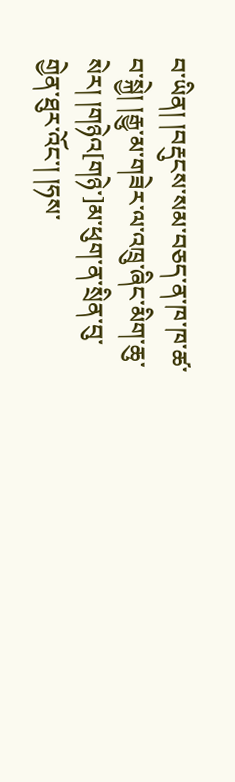བ་ཡིན། །བརྡུངས་སམ་བཅད་ན་ཁ་ཁ་ཚ་བ་སྐྱེ། །རྒྱུ་མ་གཟེར་ལ་འཁྲུ་ཞིང་མིག་ཆུ་སེར། །གཉེའ[གཉེ་]མ་ཕུག་ན་སྲིན་བུ་གྱེན་ཐུར་འོང་། །ཧས་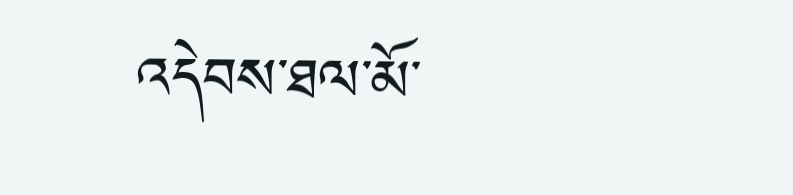འདེབས་ཐལ་མོ་